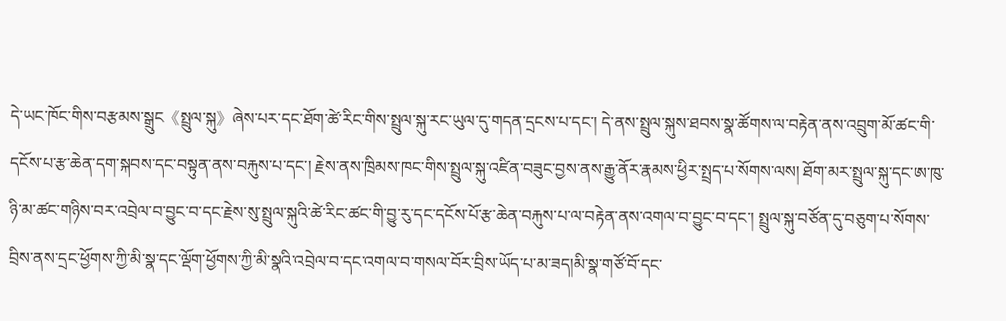དེ་ཡང་ཁོང་གིས་བརྩམས་སྒྲུང《སྤྲུལ་སྐུ》ཞེས་པར་དང་ཐོག་ཚེ་རིང་གིས་སྤྲུལ་སྐུ་རང་ཡུལ་དུ་གདན་དྲངས་པ་དང་། དེ་ནས་སྤྲུལ་སྐུས་ཐབས་སྣ་ཚོགས་ལ་བརྟེན་ནས་འབྲུག་མོ་ཚང་གི་དངོས་པ་རྩ་ཆེན་དག་སྐབས་དང་བསྟུན་ནས་བརྐུས་པ་དང་། རྗེས་ནས་ཁྲིམས་ཁང་གིས་སྤྲུལ་སྐུ་འཛིན་བཟུང་བྱས་ནས་རྒྱུ་ནོར་རྣམས་ཕྱིར་སྤྲད་པ་སོགས་ལས། ཐོག་མར་སྤྲུལ་སྐུ་དང་ཨ་ཁུ་ཉི་མ་ཚང་གཉིས་བར་འབྲེལ་བ་བྱུང་བ་དང་རྗེས་སུ་སྤྲུལ་སྐུའི་ཚེ་རིང་ཚང་གི་བྱུ་རུ་དང་དངོས་པོ་རྩ་ཆེན་བརྐུས་པ་ལ་བརྟེན་ནས་འགལ་བ་བྱུང་བ་དང་། སྤྲུལ་སྐུ་བཙོན་དུ་བཅུག་པ་སོགས་བྲིས་ནས་དྲང་ཕྱོགས་ཀྱི་མི་སྣ་དང་ལྡོག་ཕྱོགས་ཀྱི་མི་སྣའི་འབྲེལ་བ་དང་འགལ་བ་གསལ་བོར་བྲིས་ཡོད་པ་མ་ཟད།མི་སྣ་གཙོ་བོ་དང་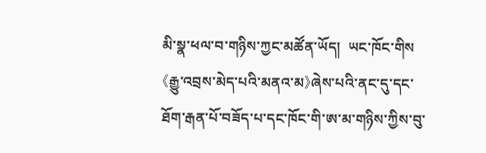མི་སྣ་ཕལ་བ་གཉིས་ཀྱང་མཚོན་ཡོད།  ཡང་ཁོང་གིས《རྒྱུ་འབྲས་མེད་པའི་མནའ་མ》ཞེས་པའི་ནང་དུ་དང་ཐོག་རྒན་པོ་བཟོད་པ་དང་ཁོང་གི་ཨ་མ་གཉིས་ཀྱིས་བུ་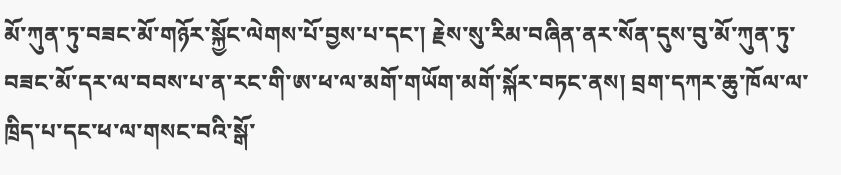མོ་ཀུན་ཏུ་བཟང་མོ་གཉོར་སྐྱོང་ལེགས་པོ་བྱས་པ་དང་། རྗེས་སུ་རིམ་བཞིན་ནར་སོན་དུས་བུ་མོ་ཀུན་ཏུ་བཟང་མོ་དར་ལ་བབས་པ་ན་རང་གི་ཨ་ཕ་ལ་མགོ་གཡོག་མགོ་སྐོར་བཏང་ནས། བྲག་དཀར་ཆུ་ཁོལ་ལ་ཁྲིད་པ་དང་ཕ་ལ་གསང་བའི་སྒོ་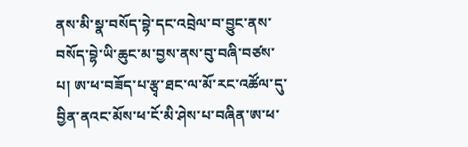ནས་མི་སྣ་བསོད་བྷེ་དང་འབྲེལ་བ་བྱུང་ནས་བསོད་བྷེ་ཡི་ཆུང་མ་བྱས་ནས་བུ་བཞི་བཙས་པ། ཨ་ཕ་བཟོད་པ་རྩྭ་ཐང་ལ་མོ་རང་འཚོལ་དུ་བྱིན་ནའང་མོས་ཕ་ངོ་མི་ཤེས་པ་བཞིན་ཨ་ཕ་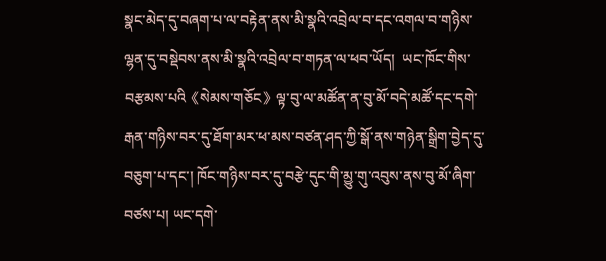སྣང་མེད་དུ་བཞག་པ་ལ་བརྟེན་ནས་མི་སྣའི་འབྲེལ་བ་དང་འགལ་བ་གཉིས་ལྷན་དུ་བསྡེབས་ནས་མི་སྣའི་འབྲེལ་བ་གཏན་ལ་ཕབ་ཡོད།  ཡང་ཁོང་གིས་བརྩམས་པའི《སེམས་གཅོང》ལྟ་བུ་ལ་མཚོན་ན་བུ་མོ་བདེ་མཚོ་དང་དགེ་རྒན་གཉིས་བར་དུ་ཐོག་མར་ཕ་མས་བཙན་ཤད་ཀྱི་སྒོ་ནས་གཉེན་སྒྲིག་བྱེད་དུ་བཅུག་པ་དང་། ཁོང་གཉིས་བར་དུ་བརྩེ་དུང་གི་མྱུ་གུ་འབུས་ནས་བུ་མོ་ཞིག་བཙས་པ། ཡང་དགེ་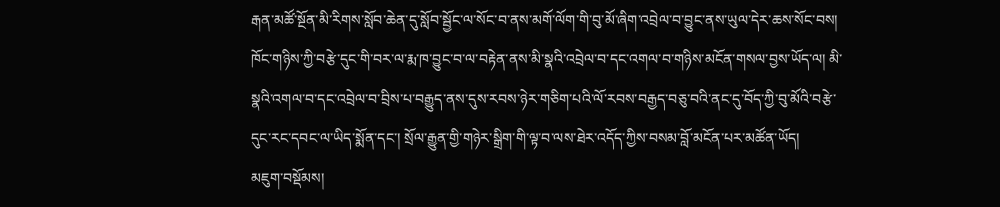རྒན་མཚོ་སྔོན་མི་རིགས་སློབ་ཆེན་དུ་སློབ་སྦྱོང་ལ་སོང་བ་ནས་མགོ་ལོག་གི་བུ་མོ་ཞིག་འབྲེལ་བ་བྱུང་ནས་ཡུལ་དེར་ཆས་སོང་བས། ཁོང་གཉིས་ཀྱི་བརྩེ་དུང་གི་བར་ལ་རྨ་ཁ་བྱུང་བ་ལ་བརྟེན་ནས་མི་སྣའི་འབྲེལ་བ་དང་འགལ་བ་གཉིས་མངོན་གསལ་བྱས་ཡོད་ལ། མི་སྣའི་འགལ་བ་དང་འབྲེལ་བ་བྲིས་པ་བརྒྱུད་ནས་དུས་རབས་ཉེར་གཅིག་པའི་ལོ་རབས་བརྒྱད་བཅུ་བའི་ནང་དུ་བོད་ཀྱི་བུ་མོའི་བརྩེ་དུང་རང་དབང་ལ་ཡིད་སྨོན་དང་། སྲོལ་རྒྱུན་གྱི་གཉེར་སྒྲིག་གི་ལྟ་བ་ལས་ཐེར་འདོད་ཀྱིས་བསམ་བློ་མངོན་པར་མཚོན་ཡོད།
མཇུག་བསྡོམས།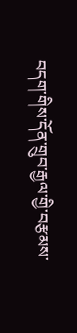བདག་གིས་དོན་གྲུབ་རྒྱལ་གྱི་བརྩམས་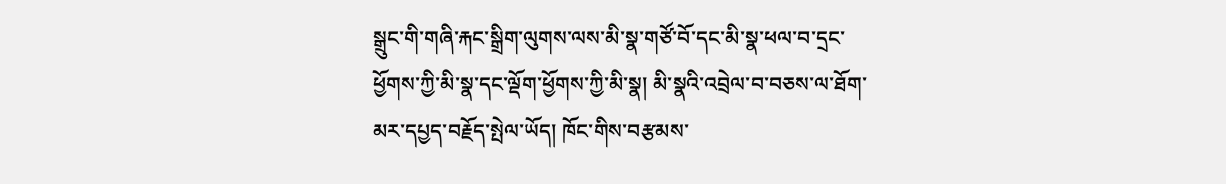སྒྲུང་གི་གཞི་རྐང་སྒྲིག་ལུགས་ལས་མི་སྣ་གཙོ་བོ་དང་མི་སྣ་ཕལ་བ་དྲང་ཕྱོགས་ཀྱི་མི་སྣ་དང་ལྡོག་ཕྱོགས་ཀྱི་མི་སྣ། མི་སྣའི་འབྲེལ་བ་བཅས་ལ་ཐོག་མར་དཔྱད་བརྗོད་སྤེལ་ཡོད། ཁོང་གིས་བརྩམས་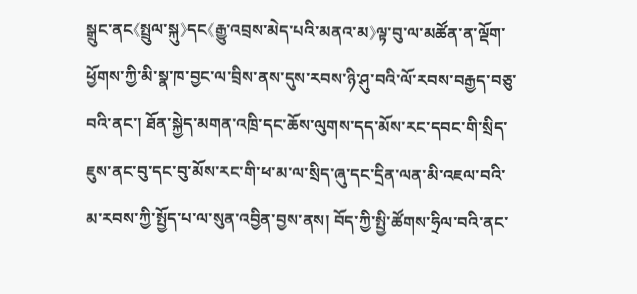སྒྲུང་ནང《སྤྲུལ་སྐུ》དང《རྒྱུ་འབྲས་མེད་པའི་མནའ་མ》ལྟ་བུ་ལ་མཚོན་ན་ལྡོག་ཕྱོགས་ཀྱི་མི་སྣ་ཁ་བྱང་ལ་བྲིས་ནས་དུས་རབས་ཉི་ཤུ་བའི་ལོ་རབས་བརྒྱད་བཅུ་བའི་ནང་། ཐོན་སྐྱེད་མགན་འཁྲི་དང་ཆོས་ལུགས་དད་མོས་རང་དབང་གི་སྲིད་ཇུས་ནང་བུ་དང་བུ་མོས་རང་གི་ཕ་མ་ལ་སྲིད་ཞུ་དང་དྲིན་ལན་མི་འཇལ་བའི་མ་རབས་ཀྱི་སྤྱོད་པ་ལ་སུན་འབྱིན་བྱས་ནས། བོད་ཀྱི་སྤྱི་ཚོགས་ཧྲིལ་བའི་ནང་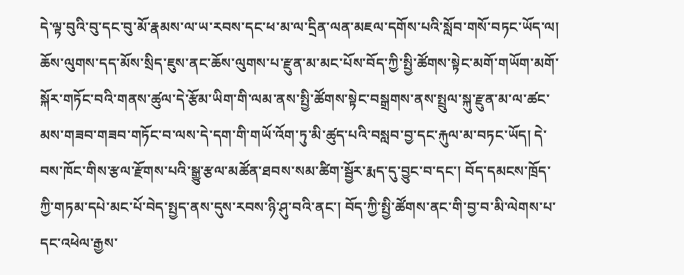དེ་ལྟ་བུའི་བུ་དང་བུ་མོ་རྣམས་ལ་ཡ་རབས་དང་ཕ་མ་ལ་དྲིན་ལན་མཇལ་དགོས་པའི་སློབ་གསོ་བཏང་ཡོད་ལ། ཆོས་ལུགས་དད་མོས་སྲིད་ཇུས་ནང་ཆོས་ལུགས་པ་རྫུན་མ་མང་པོས་བོད་ཀྱི་སྤྱི་ཚོགས་སྟེང་མགོ་གཡོག་མགོ་སྐོར་གཏོང་བའི་གནས་ཚུལ་དེ་རྩོམ་ཡིག་གི་ལམ་ནས་སྤྱི་ཚོགས་སྟེང་བསྒྲགས་ནས་སྤྲུལ་སྐུ་རྫུན་མ་ལ་ཚང་མས་གཟབ་གཟབ་གཏོང་བ་ལས་དེ་དག་གི་གཡོ་འོག་ཏུ་མི་ཚུད་པའི་བསླབ་བྱ་དང་རྐུལ་མ་བཏང་ཡོད། དེ་བས་ཁོང་གིས་རྩལ་རྫོགས་པའི་སྒྱུ་རྩལ་མཚོན་ཐབས་སམ་ཚིག་སྦྱོར་རྨད་དུ་བྱུང་བ་དང་། བོད་དམངས་ཁྲོད་ཀྱི་གཏམ་དཔེ་མང་པོ་བེད་སྤྱད་ནས་དུས་རབས་ཉི་ཤུ་བའི་ནང་། བོད་ཀྱི་སྤྱི་ཚོགས་ནང་གི་བྱ་བ་མི་ལེགས་པ་དང་འཕེལ་རྒྱས་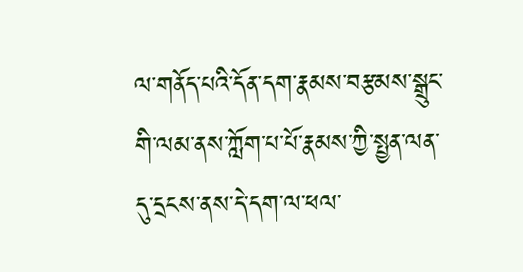ལ་གནོད་པའི་དོན་དག་རྣམས་བརྩམས་སྒྲུང་གི་ལམ་ནས་ཀློག་པ་པོ་རྣམས་ཀྱི་སྤྱན་ལན་དུ་དྲངས་ནས་དེ་དག་ལ་ཕལ་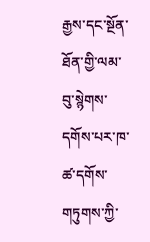རྒྱས་དང་སྔོན་ཐོན་གྱི་ལམ་བུ་སྙེགས་དགོས་པར་ཁ་ཚ་དགོས་གཏུགས་ཀྱི་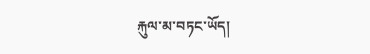རྐུལ་མ་བཏང་ཡོད།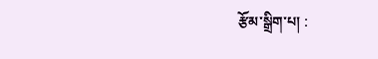རྩོམ་སྒྲིག་པ། :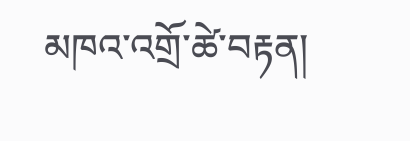མཁའ་འགྲོ་ཚེ་བརྟན།